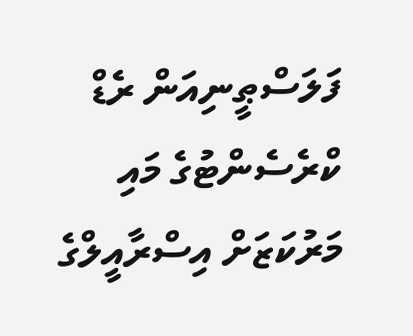ފަލަސްޠީނިއަން ރެޑް ކްރެސެންޓުގެ މައި މަރުކަޒަށް އިސްރާއީލްގެ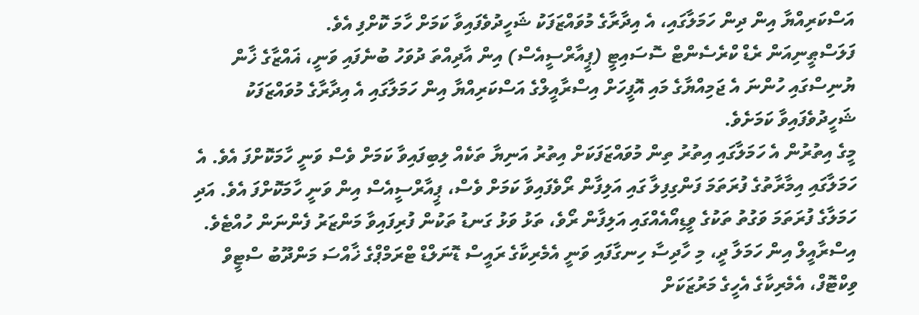އަސްކަރިއްޔާ އިން ދިން ހަމަލާގައި، އެ އިދާރާގެ މުވައްޒަފަކު ޝަހީދުވެފައިވާ ކަމަށް ހާމަ ކޮށްފި އެވެ.
ފަލަސްޠީނިއަން ރެޑް ކްރެސެންޓް ސޮސައިޓީ (ޕީއާރްސީއެސް) އިން އާދިއްތަ ދުވަހު ބުނެފައި ވަނީ، ޣައްޒާގެ ޚާން ޔުނިސްގައި ހުންނަ އެ ޖަމިއްޔާގެ މައި އޮފީހަށް އިސްރާއީލްގެ އަސްކަރިއްޔާ އިން ހަމަލާގައި އެ އިދާރާގެ މުވައްޒަފަކު ޝަހީދުވެފައިވާ ކަމަށެވެ.
މީގެ އިތުރުން އެ ހަމަލާގައި އިތުރު ތިން މުވައްޒަފަކަށް އިތުރު އަނިޔާ ތަކެއް ލިބިފައިވާ ކަމަށް ވެސް ވަނީ ހާމަކޮށްފަ އެވެ. އެ ހަމަލާގައި އިމާރާތުގެ ފުރަތަމަ ފަންގިފިލާ ގައި އަލިފާން ރޯވެފައިވާ ކަމަށް ވެސް، ޕީއާރްސީއެސް އިން ވަނީ ހާމަކޮށްފަ އެވެ. އަދި ހަމަލާގެ ފުރަތަމަ ވަގުތު ތަކުގެ ވީޑިއޯއެއްގައި އަލިފާން ރޯވެ، ތަޅު ވަޅު ގަނޑު ތަކުން ފުރިފައިވާ މަންޒަރު ފެންނަން ހުއްޓެވެ.
އިސްރާއީލް އިން ހަމަލާ ދީ، މި ހާދިސާ ހިނގާފައި ވަނީ އެމެރިކާގެ ރައީސް ޑޮނަލްޑް ޓްރަމްޕްގެ ޚާއްސަ މަންދޫބު ސްޓީވް ވިކްޓޮފް، އެމެރިކާގެ އެހީގެ މަރުޒަކަށް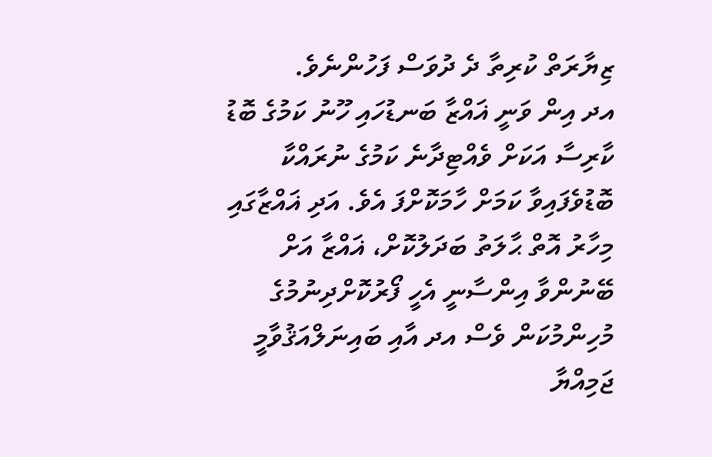ޒިޔާރަތް ކުރިތާ ދެ ދުވަސް ފަހުންނެވެ.
އދ އިން ވަނީ ޣައްޒާ ބަނޑުހައި ހޫނު ކަމުގެ ބޮޑު ކާރިސާ އަކަށް ވެއްޓިދާނެ ކަމުގެ ނުރައްކާ ބޮޑުވެފައިވާ ކަމަށް ހާމަކޮށްފަ އެވެ. އަދި ޣައްޒާގައި މިހާރު އޮތް ޙާލަތު ބަދަލުކޮށް، ޣައްޒާ އަށް ބޭނުންވާ އިންސާނީ އެހީ ފޯރުކޮށްދިނުމުގެ މުހިންމުކަން ވެސް އދ އާއި ބައިނަލްއަޤުވާމީ ޖަމިއްޔާ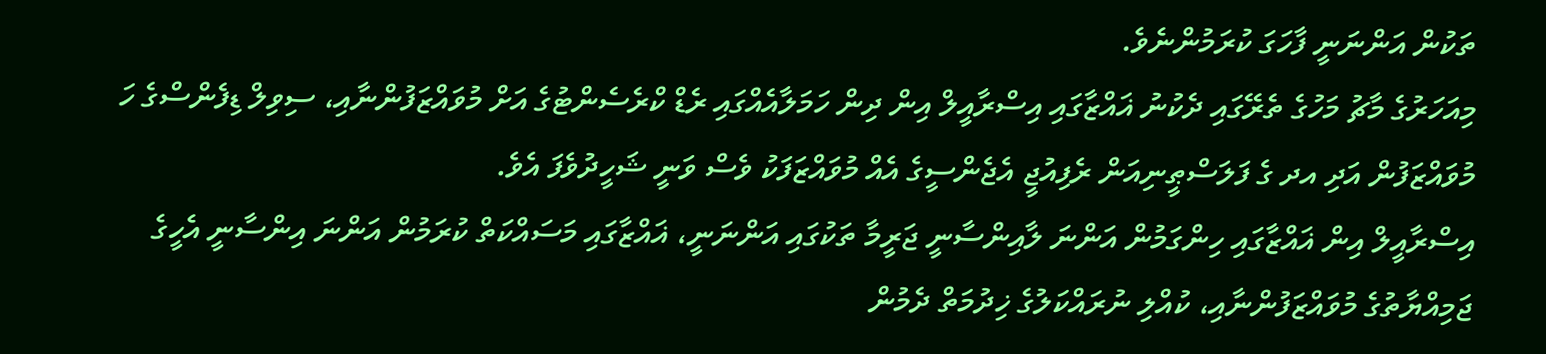ތަކުން އަންނަނީ ފާހަގަ ކުރަމުންނެވެ.
މިއަހަރުގެ މާޗު މަހުގެ ތެރޭގައި ދެކުނު ޣައްޒާގައި އިސްރާއީލް އިން ދިން ހަމަލާއެއްގައި ރެޑް ކްރެސެންޓުގެ އަށް މުވައްޒަފުންނާއި، ސިވިލް ޑިފެންސްގެ ހަ މުވައްޒަފުން އަދި އދ ގެ ފަލަސްޠީނިއަން ރެފިއުޖީ އެޖެންސީގެ އެއް މުވައްޒަފަކު ވެސް ވަނީ ޝަހީދުވެފަ އެވެ.
އިސްރާއީލް އިން ޣައްޒާގައި ހިންގަމުން އަންނަ ލާއިންސާނީ ޖަރީމާ ތަކުގައި އަންނަނީ، ޣައްޒާގައި މަސައްކަތް ކުރަމުން އަންނަ އިންސާނީ އެހީގެ ޖަމިއްޔާތުގެ މުވައްޒަފުންނާއި، ކުއްލި ނުރައްކަލުގެ ޚިދުމަތް ދެމުން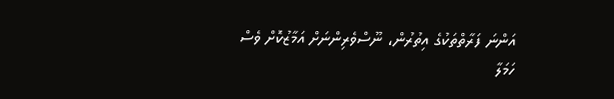އަންނަ ފަރާތްތަކުގެ އިތުރުން، ނޫސްވެރިންނަށް އަމާޒުކޮށް ވެސް ހަމަލާ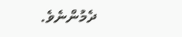ދެމުންނެވެ.